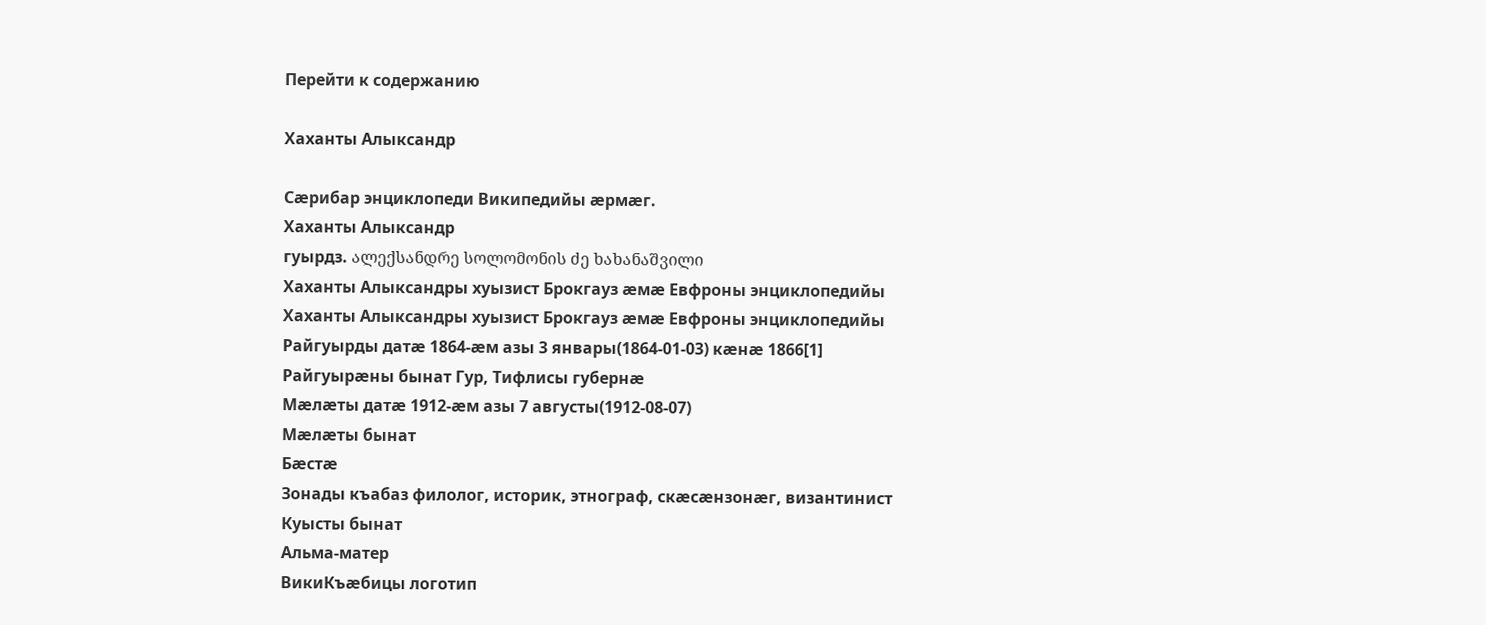Перейти к содержанию

Хаханты Алыксандр

Сæрибар энциклопеди Википедийы æрмæг.
Хаханты Алыксандр
гуырдз. ალექსანდრე სოლომონის ძე ხახანაშვილი
Хаханты Алыксандры хуызист Брокгауз æмæ Евфроны энциклопедийы
Хаханты Алыксандры хуызист Брокгауз æмæ Евфроны энциклопедийы
Райгуырды датæ 1864-æм азы 3 январы(1864-01-03) кæнæ 1866[1]
Райгуырæны бынат Гур, Тифлисы губернæ
Мæлæты датæ 1912-æм азы 7 августы(1912-08-07)
Мæлæты бынат
Бæстæ
Зонады къабаз филолог, историк, этнограф, скæсæнзонæг, византинист
Куысты бынат
Альма-матер
ВикиКъæбицы логотип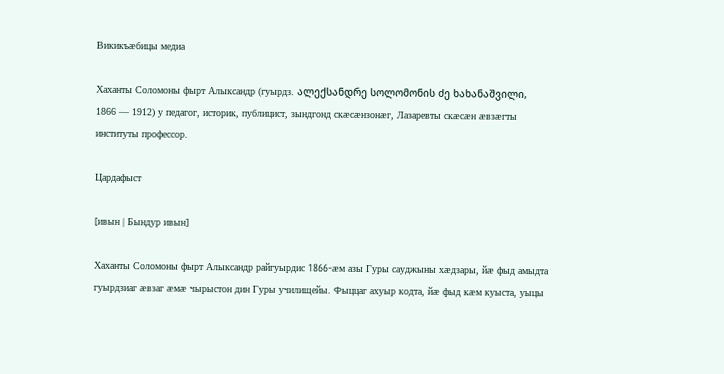Викикъæбицы медиа

Хаханты Соломоны фырт Алыксандр (гуырдз. ალექსანდრე სოლომონის ძე ხახანაშვილი, 1866 — 1912) у педагог, историк, публицист, зындгонд скæсæнзонæг, Лазаревты скæсæн æвзæгты институты профессор.

Цардафыст

[ивын | Бындур ивын]

Хаханты Соломоны фырт Алыксандр райгуырдис 1866-æм азы Гуры сауджыны хæдзары, йæ фыд амыдта гуырдзиаг æвзаг æмæ чырыстон дин Гуры училищейы. Фыццаг ахуыр кодта, йæ фыд кæм куыста, уыцы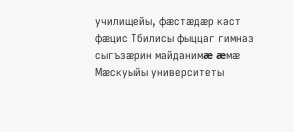училищейы, фæстæдæр каст фæцис Тбилисы фыццаг гимназ сыгъзæрин майданимæ æмæ Мæскуыйы университеты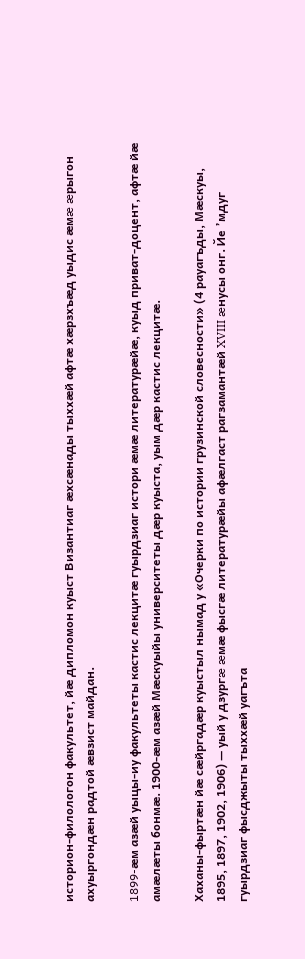историон-филологон факультет, йæ дипломон куыст Византиаг æхсæнады тыххæй афтæ хæрзхъæд уыдис æмæ æрыгон ахуыргондæн радтой æвзист майдан.

1899-æм азæй уыцы-иу факультеты кастис лекцитæ гуырдзиаг истори æмæ литературæйæ, куыд приват-доцент, афтæ йæ амæлæты бонмæ. 1900-æм азæй Мæскуыйы университеты дæр куыста, уым дæр кастис лекцитæ.

Хаханы-фыртæн йæ сæйргадæр куыстыл нымад у «Очерки по истории грузинской словесности» (4 рауагъды, Мæскуы, 1895, 1897, 1902, 1906) — уый у дзургæ æмæ фысгæ литературæйы афæлгаст рагзамантæй XVIII æнусы онг. Йе ’мдуг гуырдзиаг фысджыты тыххæй уагъта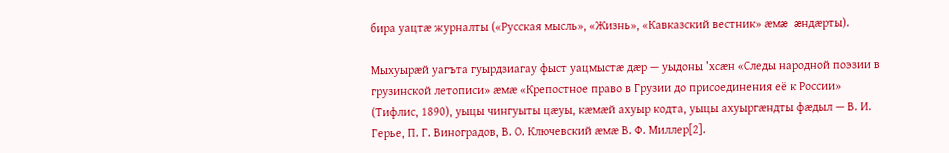бира уацтæ журналты («Русская мысль», «Жизнь», «Кавказский вестник» æмæ æндæрты).

Мыхуырæй уагъта гуырдзиагау фыст уацмыстæ дæр — уыдоны ’хсæн «Следы народной поэзии в грузинской летописи» æмæ «Крепостное право в Грузии до присоединения её к России» (Тифлис, 1890), уыцы чингуыты цæуы, кæмæй ахуыр кодта, уыцы ахуыргæндты фæдыл — В. И. Герье, П. Г. Виноградов, В. О. Ключевский æмæ В. Ф. Миллер[2].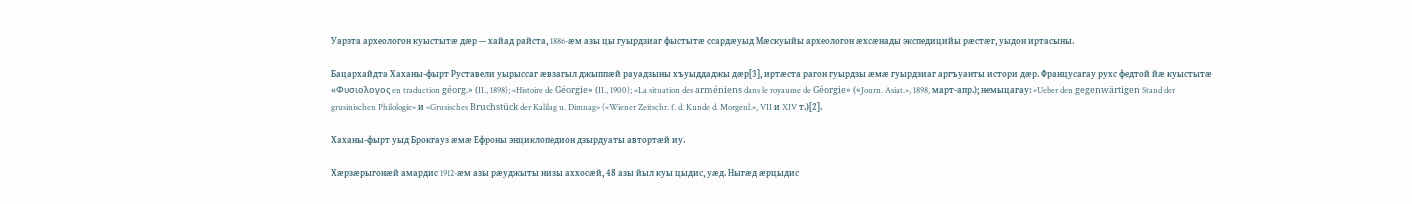Уарзта археологон куыстытæ дæр — хайад райста, 1886-æм азы цы гуырдзиаг фыстытæ ссардæуыд Мæскуыйы археологон æхсæнады экспедицийы рæстæг, уыдон иртасыны.

Бацархайдта Хаханы-фырт Руставели уырыссаг æвзагыл джыппæй рауадзыны хъуыддаджы дæр[3], иртæста рагон гуырдзы æмæ гуырдзиаг аргъуанты истори дæр. Францусагау рухс федтой йæ куыстытæ «Φυσιολογος en traduction géorg.» (II., 1898); «Histoire de Géorgie» (II., 1900); «La situation des arméniens dans le royaume de Géorgie» («Journ. Asiat.», 1898, март-апр.); немыцагау: «Ueber den gegenwärtigen Stand der grusinischen Philologie» и «Grusisches Bruchstück der Kalilag u. Dimnag» («Wiener Zeitschr. f. d. Kunde d. Morgenl.», VII и XIV т.)[2].

Хаханы-фырт уыд Брокгауз æмæ Ефроны энциклопедион дзырдуаты автортæй иу.

Хæрзæрыгонæй амардис 1912-æм азы рæуджыты низы аххосæй, 48 азы йыл куы цыдис, уæд. Ныгæд æрцыдис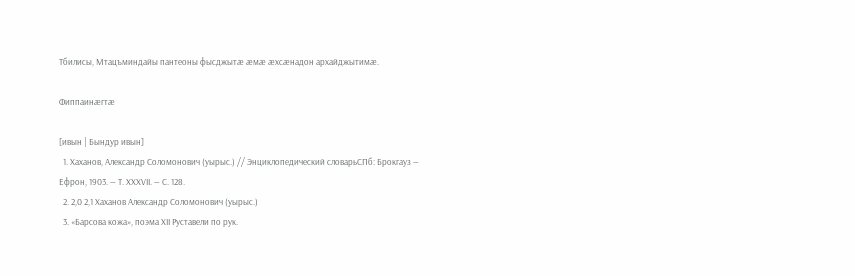Тбилисы, Мтацъминдайы пантеоны фысджытæ æмæ æхсæнадон архайджытимæ.

Фиппаинæгтæ

[ивын | Бындур ивын]
  1. Хаханов, Александр Соломонович (уырыс.) // Энциклопедический словарьСПб: Брокгауз — Ефрон, 1903. — Т. XXXVII. — С. 128.
  2. 2,0 2,1 Хаханов Александр Соломонович (уырыс.)
  3. «Барсова кожа», поэма XII Руставели по рук.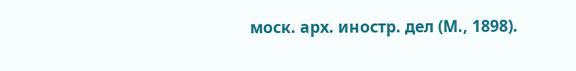моск. арх. иностр. дел (М., 1898).